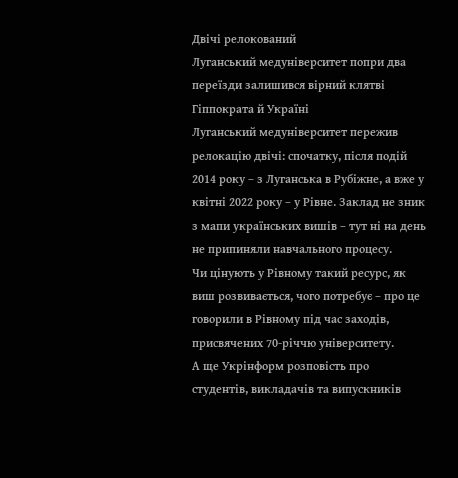Двічі релокований
Луганський медуніверситет попри два переїзди залишився вірний клятві Гіппократа й Україні
Луганський медуніверситет пережив релокацію двічі: спочатку, після подій 2014 року – з Луганська в Рубіжне, а вже у квітні 2022 року – у Рівне. Заклад не зник з мапи українських вишів – тут ні на день не припиняли навчального процесу.
Чи цінують у Рівному такий ресурс, як виш розвивається, чого потребує – про це говорили в Рівному під час заходів, присвячених 70-річчю університету.
А ще Укрінформ розповість про студентів, викладачів та випускників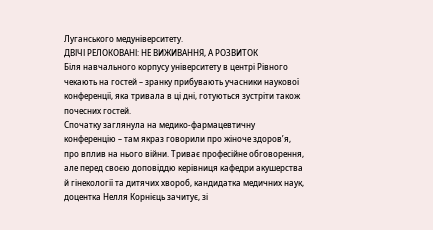Луганського медуніверситету.
ДВІЧІ РЕЛОКОВАНІ: НЕ ВИЖИВАННЯ, А РОЗВИТОК
Біля навчального корпусу університету в центрі Рівного чекають на гостей – зранку прибувають учасники наукової конференції, яка тривала в ці дні, готуються зустріти також почесних гостей.
Спочатку заглянула на медико-фармацевтичну конференцію – там якраз говорили про жіноче здоров’я, про вплив на нього війни. Триває професійне обговорення, але перед своєю доповіддю керівниця кафедри акушерства й гінекології та дитячих хвороб, кандидатка медичних наук, доцентка Нелля Корнієць зачитує, зі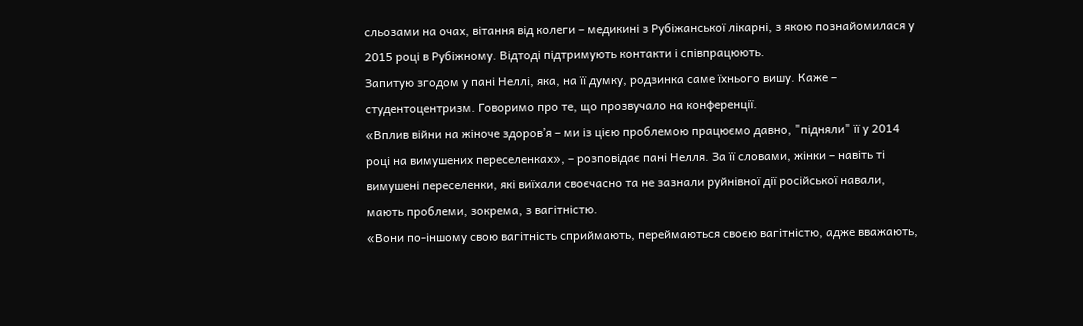сльозами на очах, вітання від колеги – медикині з Рубіжанської лікарні, з якою познайомилася у 2015 році в Рубіжному. Відтоді підтримують контакти і співпрацюють.
Запитую згодом у пані Неллі, яка, на її думку, родзинка саме їхнього вишу. Каже – студентоцентризм. Говоримо про те, що прозвучало на конференції.
«Вплив війни на жіноче здоров’я – ми із цією проблемою працюємо давно, "підняли" її у 2014 році на вимушених переселенках», – розповідає пані Нелля. За її словами, жінки – навіть ті вимушені переселенки, які виїхали своєчасно та не зазнали руйнівної дії російської навали, мають проблеми, зокрема, з вагітністю.
«Вони по-іншому свою вагітність сприймають, переймаються своєю вагітністю, адже вважають,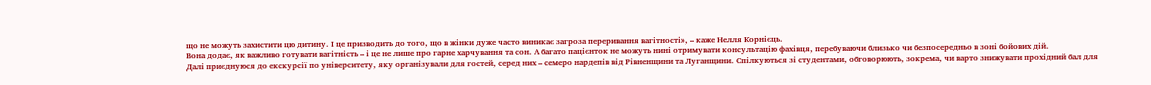що не можуть захистити цю дитину. І це призводить до того, що в жінки дуже часто виникає загроза переривання вагітності», – каже Нелля Корнієць.
Вона додає, як важливо готувати вагітність – і це не лише про гарне харчування та сон. А багато пацієнток не можуть нині отримувати консультацію фахівця, перебуваючи близько чи безпосередньо в зоні бойових дій.
Далі приєднуюся до екскурсії по університету, яку організували для гостей, серед них – семеро нардепів від Рівненщини та Луганщини. Спілкуються зі студентами, обговорюють, зокрема, чи варто знижувати прохідний бал для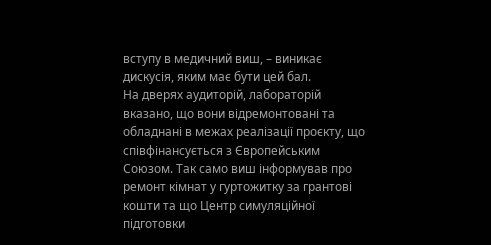вступу в медичний виш, – виникає дискусія, яким має бути цей бал.
На дверях аудиторій, лабораторій вказано, що вони відремонтовані та обладнані в межах реалізації проєкту, що співфінансується з Європейським Союзом. Так само виш інформував про ремонт кімнат у гуртожитку за грантові кошти та що Центр симуляційної підготовки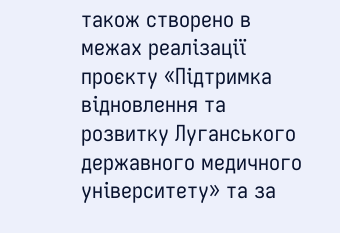також створено в межах реалізації проєкту «Підтримка відновлення та розвитку Луганського державного медичного університету» та за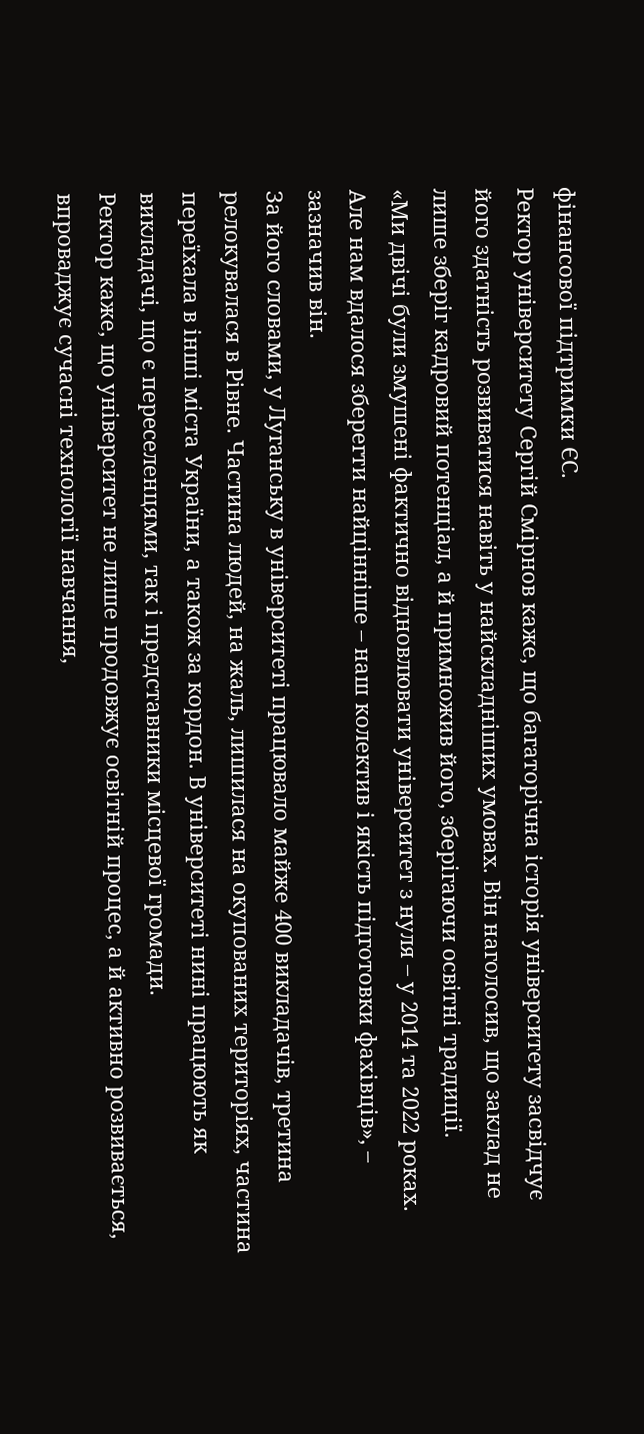фінансової підтримки ЄС.
Ректор університету Сергій Смірнов каже, що багаторічна історія університету засвідчує його здатність розвиватися навіть у найскладніших умовах. Він наголосив, що заклад не лише зберіг кадровий потенціал, а й примножив його, зберігаючи освітні традиції.
«Ми двічі були змушені фактично відновлювати університет з нуля – у 2014 та 2022 роках. Але нам вдалося зберегти найцінніше – наш колектив і якість підготовки фахівців», – зазначив він.
За його словами, у Луганську в університеті працювало майже 400 викладачів, третина релокувалася в Рівне. Частина людей, на жаль, лишилася на окупованих територіях, частина переїхала в інші міста України, а також за кордон. В університеті нині працюють як викладачі, що є переселенцями, так і представники місцевої громади.
Ректор каже, що університет не лише продовжує освітній процес, а й активно розвивається, впроваджує сучасні технології навчання,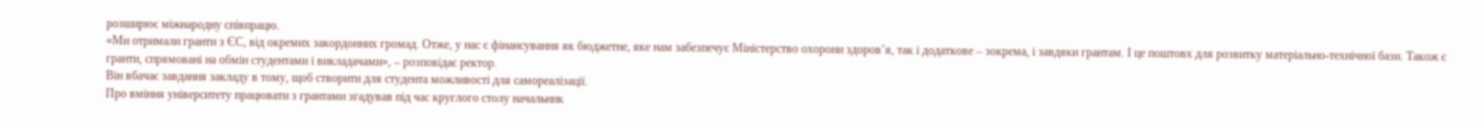розширює міжнародну співпрацю.
«Ми отримали гранти з ЄС, від окремих закордонних громад. Отже, у нас є фінансування як бюджетне, яке нам забезпечує Міністерство охорони здоров’я, так і додаткове – зокрема, і завдяки грантам. І це поштовх для розвитку матеріально-технічної бази. Також є гранти, спрямовані на обмін студентами і викладачами», – розповідає ректор.
Він вбачає завдання закладу в тому, щоб створити для студента можливості для самореалізації.
Про вміння університету працювати з грантами згадував під час круглого столу начальник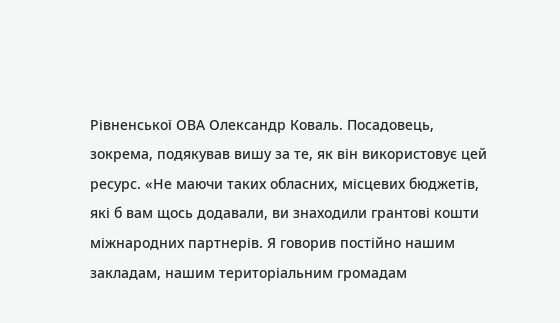Рівненської ОВА Олександр Коваль. Посадовець, зокрема, подякував вишу за те, як він використовує цей ресурс. «Не маючи таких обласних, місцевих бюджетів, які б вам щось додавали, ви знаходили грантові кошти міжнародних партнерів. Я говорив постійно нашим закладам, нашим територіальним громадам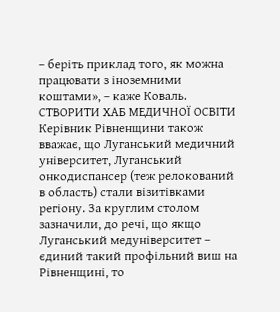– беріть приклад того, як можна працювати з іноземними коштами», – каже Коваль.
СТВОРИТИ ХАБ МЕДИЧНОЇ ОСВІТИ
Керівник Рівненщини також вважає, що Луганський медичний університет, Луганський онкодиспансер (теж релокований в область) стали візитівками регіону. За круглим столом зазначили, до речі, що якщо Луганський медуніверситет – єдиний такий профільний виш на Рівненщині, то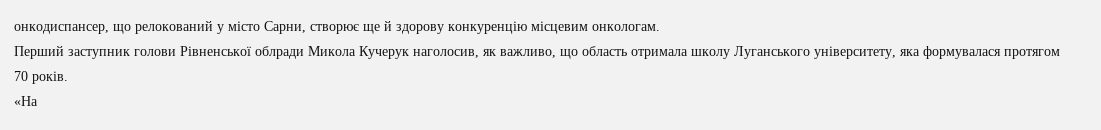онкодиспансер, що релокований у місто Сарни, створює ще й здорову конкуренцію місцевим онкологам.
Перший заступник голови Рівненської облради Микола Кучерук наголосив, як важливо, що область отримала школу Луганського університету, яка формувалася протягом 70 років.
«На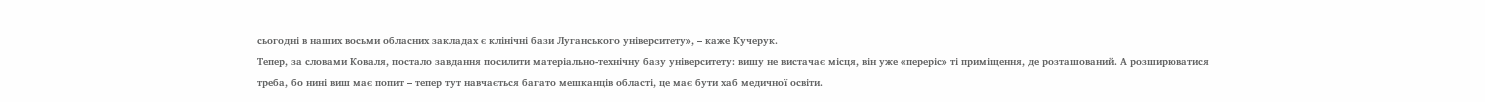сьогодні в наших восьми обласних закладах є клінічні бази Луганського університету», – каже Кучерук.
Тепер, за словами Коваля, постало завдання посилити матеріально-технічну базу університету: вишу не вистачає місця, він уже «переріс» ті приміщення, де розташований. А розширюватися треба, бо нині виш має попит – тепер тут навчається багато мешканців області, це має бути хаб медичної освіти.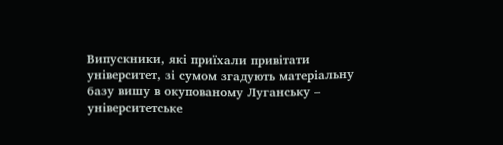Випускники, які приїхали привітати університет, зі сумом згадують матеріальну базу вишу в окупованому Луганську – університетське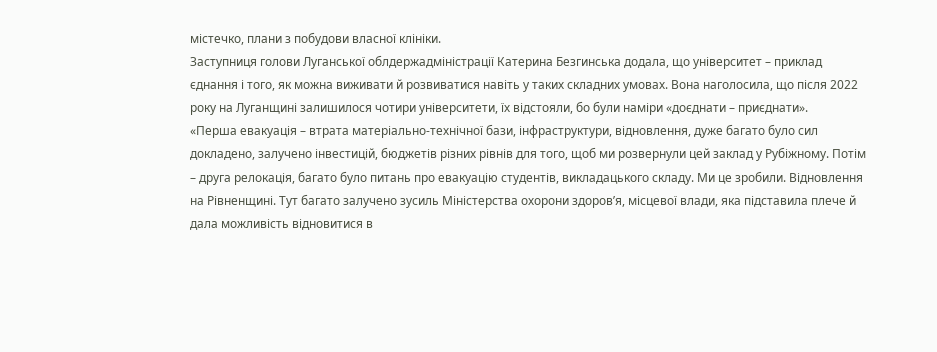містечко, плани з побудови власної клініки.
Заступниця голови Луганської облдержадміністрації Катерина Безгинська додала, що університет – приклад єднання і того, як можна виживати й розвиватися навіть у таких складних умовах. Вона наголосила, що після 2022 року на Луганщині залишилося чотири університети, їх відстояли, бо були наміри «доєднати – приєднати».
«Перша евакуація – втрата матеріально-технічної бази, інфраструктури, відновлення, дуже багато було сил докладено, залучено інвестицій, бюджетів різних рівнів для того, щоб ми розвернули цей заклад у Рубіжному. Потім – друга релокація, багато було питань про евакуацію студентів, викладацького складу. Ми це зробили. Відновлення на Рівненщині. Тут багато залучено зусиль Міністерства охорони здоров’я, місцевої влади, яка підставила плече й дала можливість відновитися в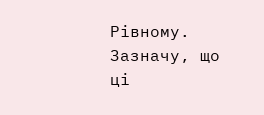Рівному. Зазначу, що ці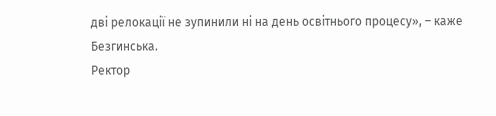дві релокації не зупинили ні на день освітнього процесу», – каже Безгинська.
Ректор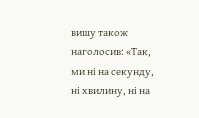вишу також наголосив: «Так, ми ні на секунду, ні хвилину, ні на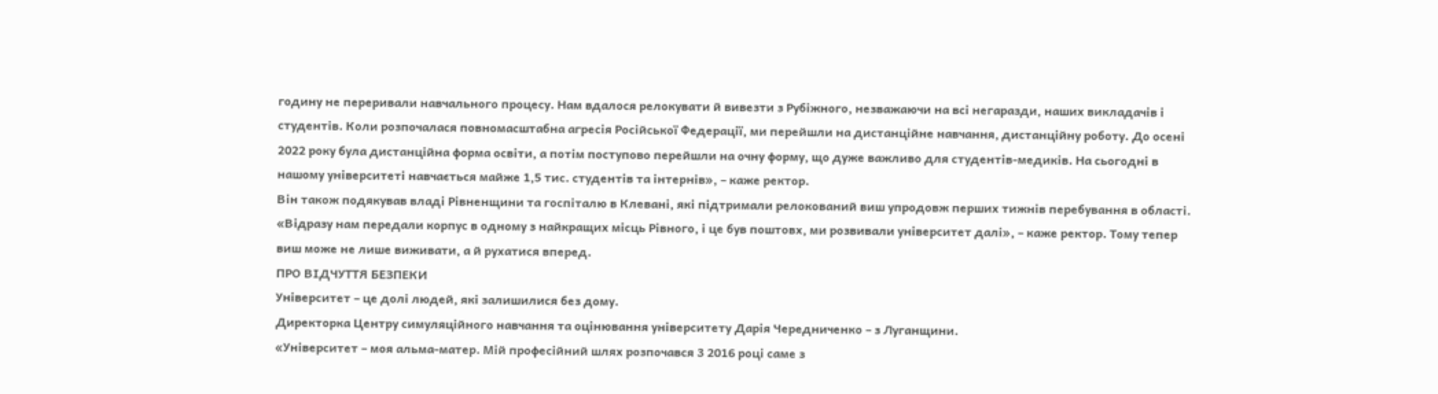годину не переривали навчального процесу. Нам вдалося релокувати й вивезти з Рубіжного, незважаючи на всі негаразди, наших викладачів і студентів. Коли розпочалася повномасштабна агресія Російської Федерації, ми перейшли на дистанційне навчання, дистанційну роботу. До осені 2022 року була дистанційна форма освіти, а потім поступово перейшли на очну форму, що дуже важливо для студентів-медиків. На сьогодні в нашому університеті навчається майже 1,5 тис. студентів та інтернів», – каже ректор.
Він також подякував владі Рівненщини та госпіталю в Клевані, які підтримали релокований виш упродовж перших тижнів перебування в області. «Відразу нам передали корпус в одному з найкращих місць Рівного, і це був поштовх, ми розвивали університет далі», – каже ректор. Тому тепер виш може не лише виживати, а й рухатися вперед.
ПРО ВІДЧУТТЯ БЕЗПЕКИ
Університет – це долі людей, які залишилися без дому.
Директорка Центру симуляційного навчання та оцінювання університету Дарія Чередниченко – з Луганщини.
«Університет – моя альма-матер. Мій професійний шлях розпочався 3 2016 році саме з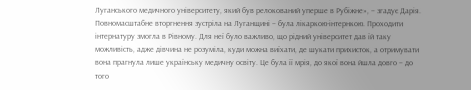Луганського медичного університету, який був релокований уперше в Рубіжне», – згадує Дарія.
Повномасштабне вторгнення зустріла на Луганщині – була лікаркою-інтернкою. Проходити інтернатуру змогла в Рівному. Для неї було важливо, що рідний університет дав їй таку можливість, адже дівчина не розуміла, куди можна виїхати, де шукати прихисток, а отримувати вона прагнула лише українську медичну освіту. Це була її мрія, до якої вона йшла довго – до того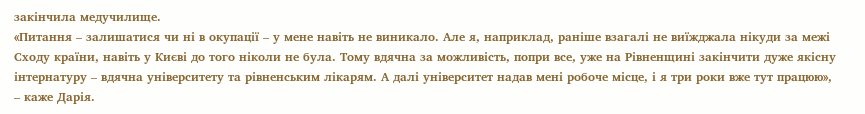закінчила медучилище.
«Питання – залишатися чи ні в окупації – у мене навіть не виникало. Але я, наприклад, раніше взагалі не виїжджала нікуди за межі Сходу країни, навіть у Києві до того ніколи не була. Тому вдячна за можливість, попри все, уже на Рівненщині закінчити дуже якісну інтернатуру – вдячна університету та рівненським лікарям. А далі університет надав мені робоче місце, і я три роки вже тут працюю», – каже Дарія.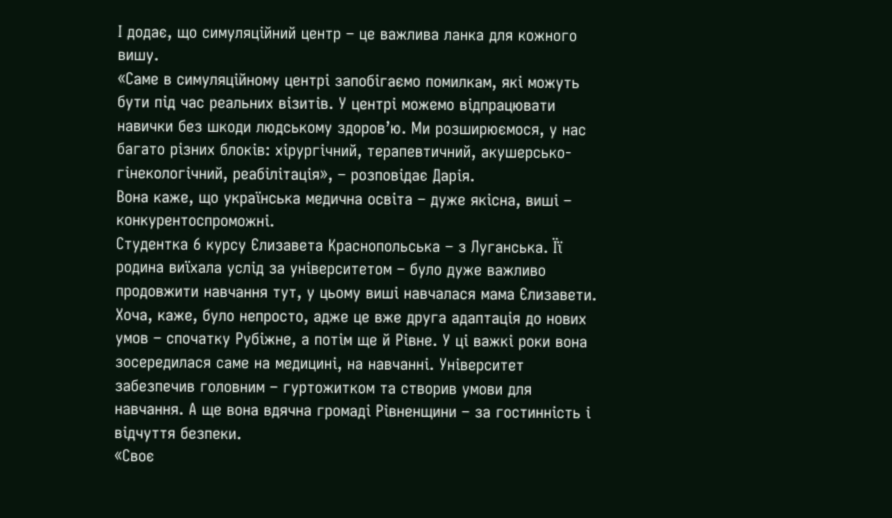І додає, що симуляційний центр – це важлива ланка для кожного вишу.
«Саме в симуляційному центрі запобігаємо помилкам, які можуть бути під час реальних візитів. У центрі можемо відпрацювати навички без шкоди людському здоров’ю. Ми розширюємося, у нас багато різних блоків: хірургічний, терапевтичний, акушерсько-гінекологічний, реабілітація», – розповідає Дарія.
Вона каже, що українська медична освіта – дуже якісна, виші – конкурентоспроможні.
Студентка 6 курсу Єлизавета Краснопольська – з Луганська. Її родина виїхала услід за університетом – було дуже важливо продовжити навчання тут, у цьому виші навчалася мама Єлизавети. Хоча, каже, було непросто, адже це вже друга адаптація до нових умов – спочатку Рубіжне, а потім ще й Рівне. У ці важкі роки вона зосередилася саме на медицині, на навчанні. Університет забезпечив головним – гуртожитком та створив умови для навчання. А ще вона вдячна громаді Рівненщини – за гостинність і відчуття безпеки.
«Своє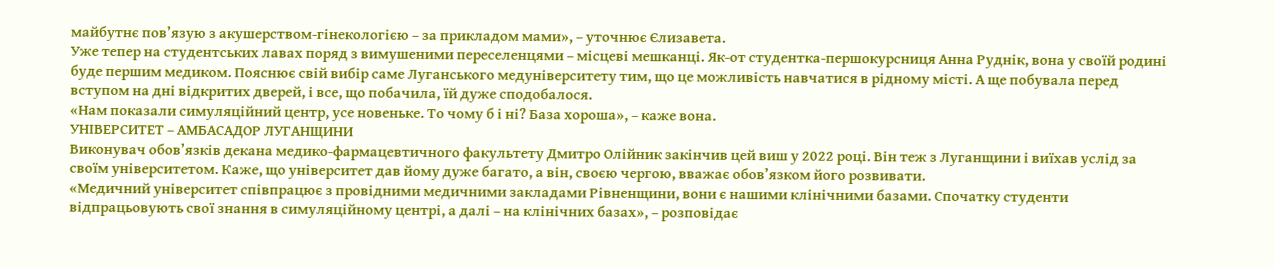майбутнє пов’язую з акушерством-гінекологією – за прикладом мами», – уточнює Єлизавета.
Уже тепер на студентських лавах поряд з вимушеними переселенцями – місцеві мешканці. Як-от студентка-першокурсниця Анна Руднік, вона у своїй родині буде першим медиком. Пояснює свій вибір саме Луганського медуніверситету тим, що це можливість навчатися в рідному місті. А ще побувала перед вступом на дні відкритих дверей, і все, що побачила, їй дуже сподобалося.
«Нам показали симуляційний центр, усе новеньке. То чому б і ні? База хороша», – каже вона.
УНІВЕРСИТЕТ – АМБАСАДОР ЛУГАНЩИНИ
Виконувач обов’язків декана медико-фармацевтичного факультету Дмитро Олійник закінчив цей виш у 2022 році. Він теж з Луганщини і виїхав услід за своїм університетом. Каже, що університет дав йому дуже багато, а він, своєю чергою, вважає обов’язком його розвивати.
«Медичний університет співпрацює з провідними медичними закладами Рівненщини, вони є нашими клінічними базами. Спочатку студенти відпрацьовують свої знання в симуляційному центрі, а далі – на клінічних базах», – розповідає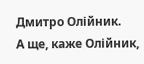Дмитро Олійник.
А ще, каже Олійник,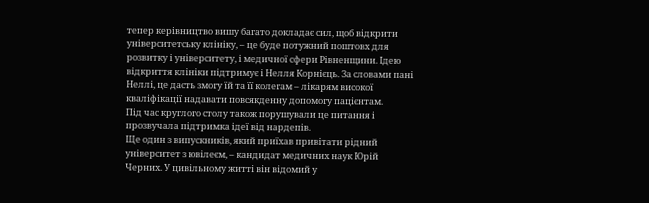тепер керівництво вишу багато докладає сил, щоб відкрити університетську клініку, – це буде потужний поштовх для розвитку і університету, і медичної сфери Рівненщини. Ідею відкриття клініки підтримує і Нелля Корнієць. За словами пані Неллі, це дасть змогу їй та її колегам – лікарям високої кваліфікації надавати повсякденну допомогу пацієнтам.
Під час круглого столу також порушували це питання і прозвучала підтримка ідеї від нардепів.
Ще один з випускників, який приїхав привітати рідний університет з ювілеєм, – кандидат медичних наук Юрій Черних. У цивільному житті він відомий у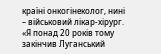країні онкогінеколог, нині – військовий лікар-хірург.
«Я понад 20 років тому закінчив Луганський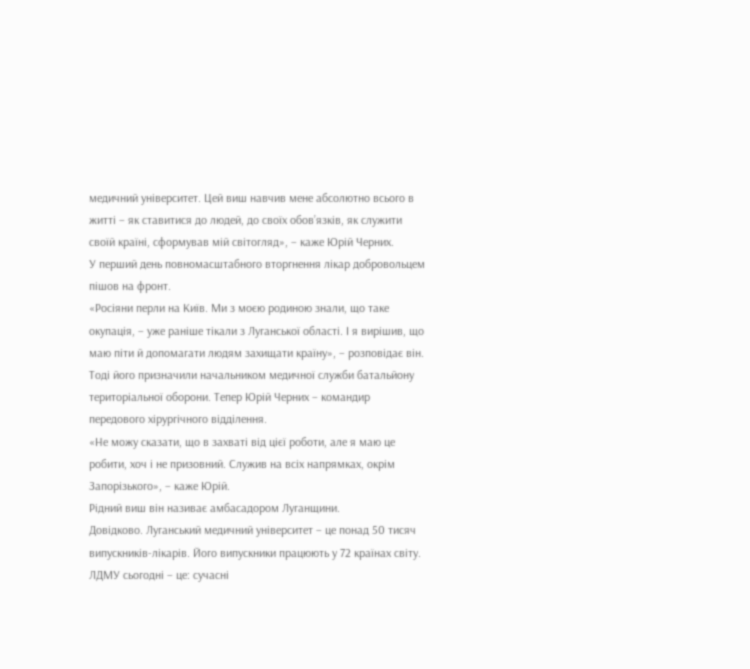медичний університет. Цей виш навчив мене абсолютно всього в житті – як ставитися до людей, до своїх обов’язків, як служити своїй країні, сформував мій світогляд», – каже Юрій Черних.
У перший день повномасштабного вторгнення лікар добровольцем пішов на фронт.
«Росіяни перли на Київ. Ми з моєю родиною знали, що таке окупація, – уже раніше тікали з Луганської області. І я вирішив, що маю піти й допомагати людям захищати країну», – розповідає він.
Тоді його призначили начальником медичної служби батальйону територіальної оборони. Тепер Юрій Черних – командир передового хірургічного відділення.
«Не можу сказати, що в захваті від цієї роботи, але я маю це робити, хоч і не призовний. Служив на всіх напрямках, окрім Запорізького», – каже Юрій.
Рідний виш він називає амбасадором Луганщини.
Довідково. Луганський медичний університет – це понад 50 тисяч випускників-лікарів. Його випускники працюють у 72 країнах світу. ЛДМУ сьогодні – це: сучасні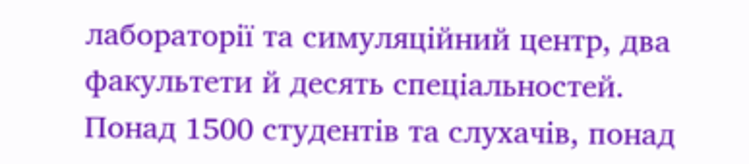лабораторії та симуляційний центр, два факультети й десять спеціальностей. Понад 1500 студентів та слухачів, понад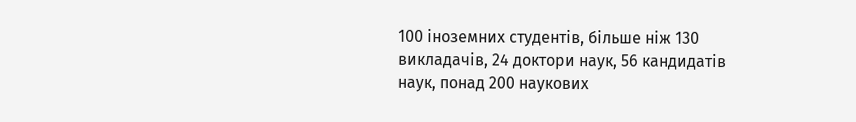100 іноземних студентів, більше ніж 130 викладачів, 24 доктори наук, 56 кандидатів наук, понад 200 наукових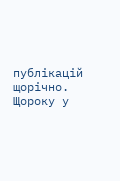публікацій щорічно. Щороку у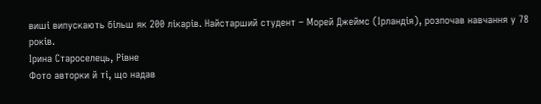виші випускають більш як 200 лікарів. Найстарший студент – Морей Джеймс (Ірландія), розпочав навчання у 78 років.
Ірина Староселець, Рівне
Фото авторки й ті, що надав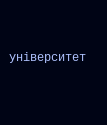університет